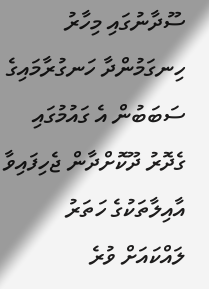ސޫދާނުގައި މިހާރު ހިނގަމުންދާ ހަނގުރާމައިގެ ސަބަބުން އެ ގައުމުގައި ގެދޮރު ދޫކޮށްދާން ޖެހިފައިވާ އާއިލާތަކުގެ ހަތަރު ލައްކައަށް ވުރެ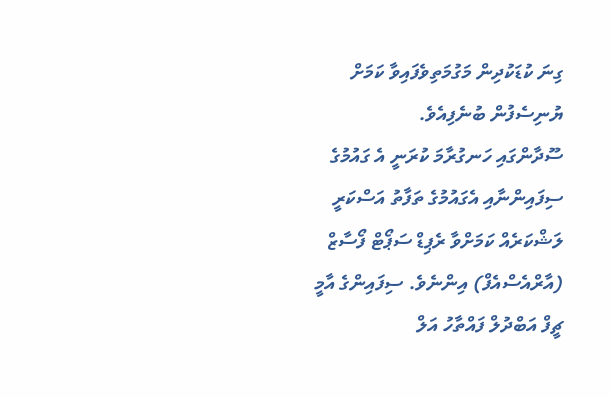ގިނަ ކުޑަކުދިން މަގުމަތިވެފައިވާ ކަމަށް ޔުނިސެފުން ބުނެފިއެވެ.
ސޫދާންގައި ހަނގުރާމަ ކުރަނީ އެ ގައުމުގެ ސިފައިންނާއި އެގައުމުގެ ތަފާތު އަސްކަރީ ލަޝްކަރެއް ކަމަށްވާ ރެޕިޑް ސަޕޯޓް ފޯސާޒް (އާރްއެސްއެފް) އިންނެވެ. ސިފައިންގެ އާމީ ޗީފް އަބްދުލް ފައްތާހު އަލް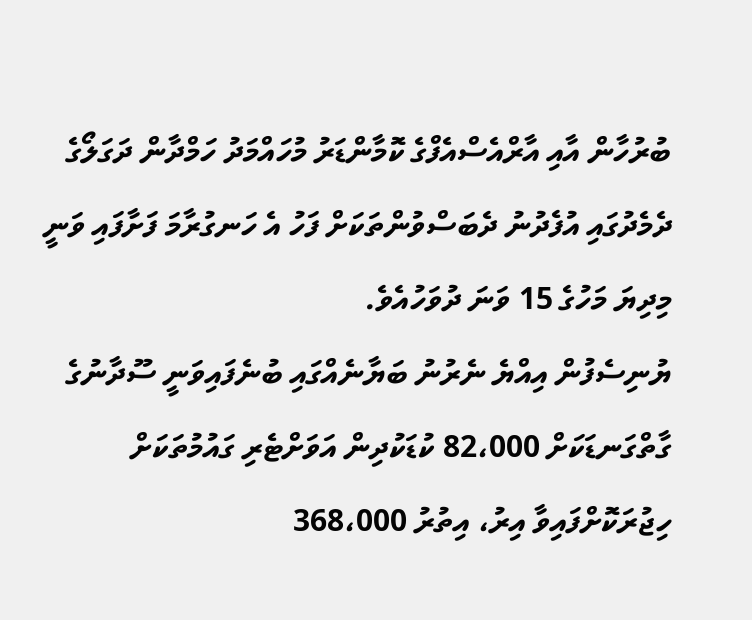ބުރުހާން އާއި އާރްއެސްއެފްގެ ކޮމާންޑަރު މުހައްމަދު ހަމްދާން ދަގަލޯގެ ދެމެދުގައި އުފެދުނު ދެބަސްވުންތަކަށް ފަހު އެ ހަނގުރާމަ ފަށާފައި ވަނީ މިދިޔަ މަހުގެ 15 ވަނަ ދުވަހުއެވެ.
ޔުނިސެފުން އިއްޔެ ނެރުނު ބަޔާނެއްގައި ބުނެފައިވަނީ ސޫދާނުގެ ގާތްގަނޑަކަށް 82،000 ކުޑަކުދިން އަވަށްޓެރި ގައުމުތަކަށް ހިޖުރަކޮށްފައިވާ އިރު، އިތުރު 368،000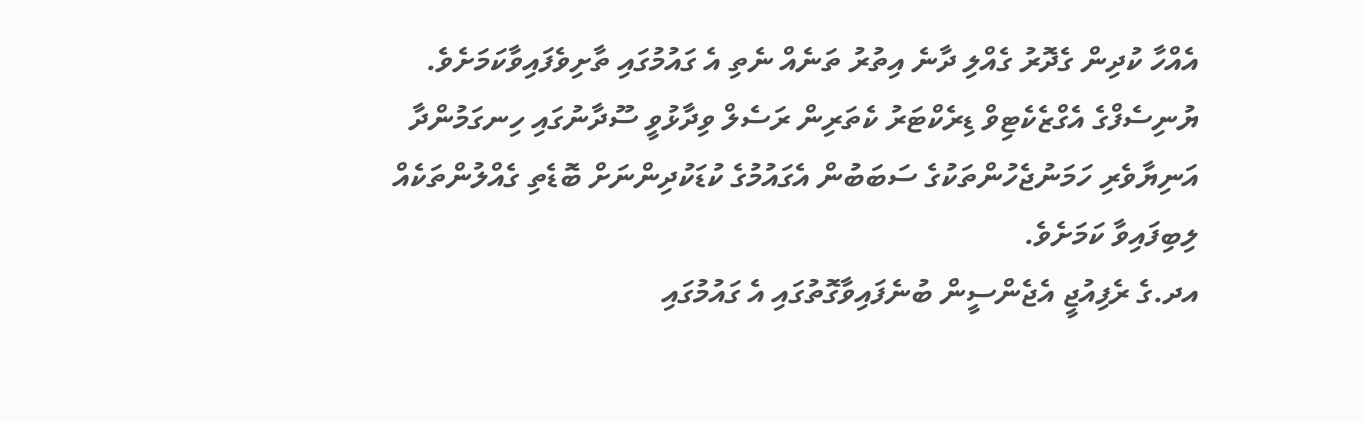އެއްހާ ކުދިން ގެދޮރު ގެއްލި ދާނެ އިތުރު ތަނެއް ނެތި އެ ގައުމުގައި ތާށިވެފައިވާކަމަށެވެ.
ޔުނިސެފްގެ އެގްޒެކެޓިވް ޑިރެކްޓަރު ކެތަރިން ރަސެލް ވިދާޅުވީ ސޫދާނުގައި ހިނގަމުންދާ އަނިޔާވެރި ހަމަނުޖެހުންތަކުގެ ސަބަބުން އެގައުމުގެ ކުޑަކުދިންނަށް ބޮޑެތި ގެއްލުންތަކެއް ލިބިފައިވާ ކަމަށެވެ.
އދ.ގެ ރެފިއުޖީ އެޖެންސީން ބުނެފައިވާގޮތުގައި އެ ގައުމުގައި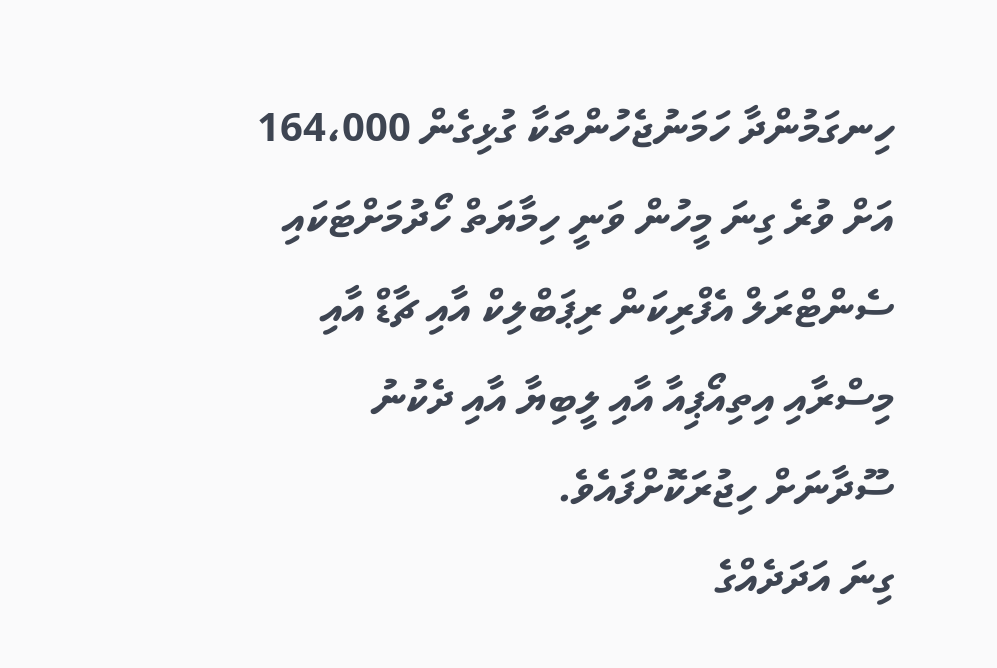ހިނގަމުންދާ ހަމަނުޖެހުންތަކާ ގުޅިގެން 164،000 އަށް ވުރެ ގިނަ މީހުން ވަނީ ހިމާޔަތް ހޯދުމަށްޓަކައި ސެންޓްރަލް އެފްރިކަން ރިޕަބްލިކް އާއި ޗާޑް އާއި މިސްރާއި އިތިއޯޕިއާ އާއި ލީބިޔާ އާއި ދެކުނު ސޫދާނަށް ހިޖުރަކޮށްފައެވެ.
ގިނަ އަދަދެއްގެ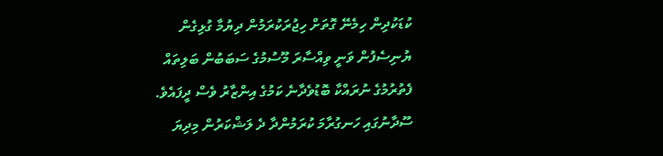ކުޑަކުދިން ހިމެނޭ ގޮތަށް ހިޖުރަކުރަމުން ދިޔުމާ ގުޅިގެން ޔުނިސެފުން ވަނީ ވިއްސާރަ މޫސުމުގެ ސަބަބުން ބަލިތައް ފެތުރުމުގެ ނުރައްކާ ބޮޑުވެދާނެ ކަމުގެ އިންޒާރު ވެސް ދީފައެވެ.
ސޫދާނުގައި ހަނގުރާމަ ކުރަމުންދާ ދެ ލަޝްކަރުން މިދިޔަ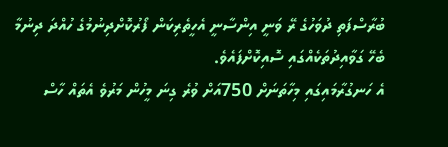ބުރާސްފަތި ދުވަހުގެ ރޭ ވަނީ އިންސާނީ އެހީތެރިކަން ފޯރުކޮށްދިނުމުގެ ހުއްދަ ދިނުމާ ބެހޭ ގަވާއިދުތަކެއްގައި ސޮއިކޮށްފައެވެ.
އެ ހަނގުރާމައިގައި މިހާތަނަށް 750އަށް ވުރެ ގިނަ މީހުން މަރުވެ އެތައް ހާސް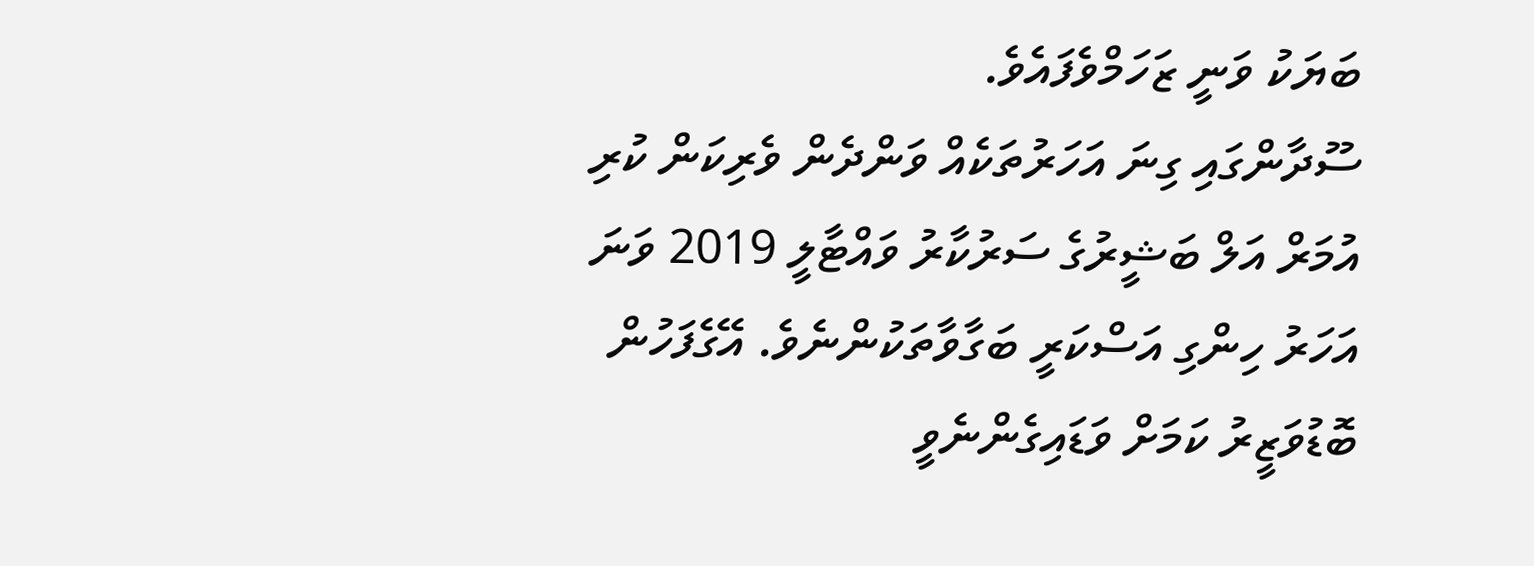ބަޔަކު ވަނީ ޒަހަމްވެފައެވެ.
ސޫދާންގައި ގިނަ އަހަރުތަކެއް ވަންދެން ވެރިކަން ކުރި އުމަރް އަލް ބަޝީރުގެ ސަރުކާރު ވައްޓާލީ 2019 ވަނަ އަހަރު ހިންގި އަސްކަރީ ބަގާވާތަކުންނެވެ. އޭގެފަހުން ބޮޑުވަޒީރު ކަމަށް ވަޑައިގެންނެވީ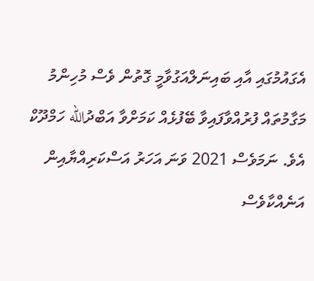އެގައުމުގައި އާއި ބައިނަލްއަގުވާމީ ގޮތުން ވެސް މުހިންމު މަގާމުތައް ފުރުއްވާފައިވާ ބޭފުޅެއް ކަމަށްވާ އަބްދުالله ހަމްދޫކް އެވެ. ނަމަވެސް 2021 ވަނަ އަހަރު އަސްކަރިއްޔާއިން އަނެއްކާވެސް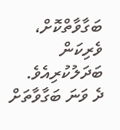ބަގާވާތްކޮށް، ވެރިކަން ބަދަލުކުރިއެވެ.
ދެ ވަނަ ބަގާވާތަށް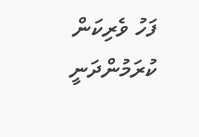ފަހު ވެރިކަން ކުރަމުންދަނީ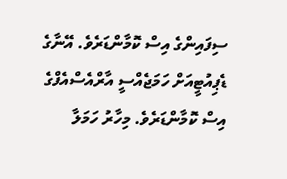ސިފައިންގެ އިސް ކޮމާންޑަރެވެ. އޭނާގެ ޑެޕިއުޓީއަށް ހަމަޖެއްސީ އާރްއެސްއެފްގެ އިސް ކޮމާންޑަރެވެ. މިހާރު ހަމަލާ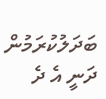ބަދަލުކުރަމުން ދަނީ އެ ދެ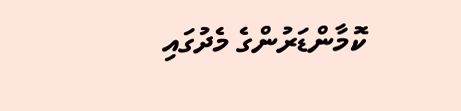ކޮމާންޑަރުންގެ މެދުގައި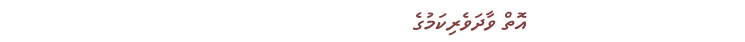އޮތް ވާދަވެރިކަމުގެ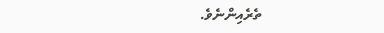ތެރެއިންނެވެ.